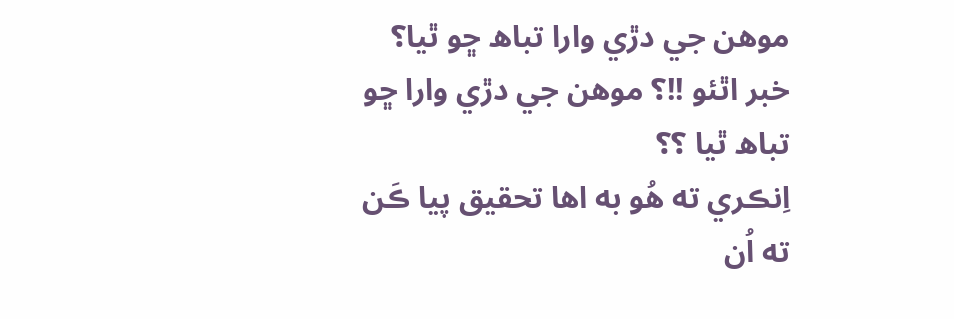موھن جي دڙي وارا تباھ ڇو ٿيا؟
خبر اٿئو !!؟ موهن جي دڙي وارا ڇو تباھ ٿيا ؟؟
اِنڪري ته هُو به اها تحقيق پيا ڪَن ته اُن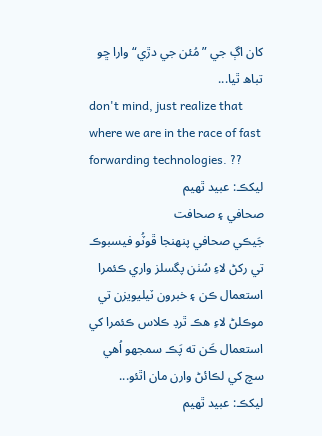کان اڳ جي ”مُئن جي دڙي“ وارا ڇو تباھ ٿيا...
don't mind, just realize that where we are in the race of fast forwarding technologies. ??
ليکڪ: عبيد ٿهيم
صحافي ۽ صحافت
جَيڪي صحافي پنهنجا ڦوٽُو فيسبوڪ تي رکڻ لاءِ سُٺن پگسلز واري ڪئمرا استعمال ڪن ۽ خبرون ٽيليويزن تي موڪلڻ لاءِ هڪ ٿرڊ ڪلاس ڪئمرا کي استعمال ڪَن ته پَڪ سمجھو اُهي سچ کي لڪائڻ وارن مان اٿئو...
ليکڪ: عبيد ٿهيم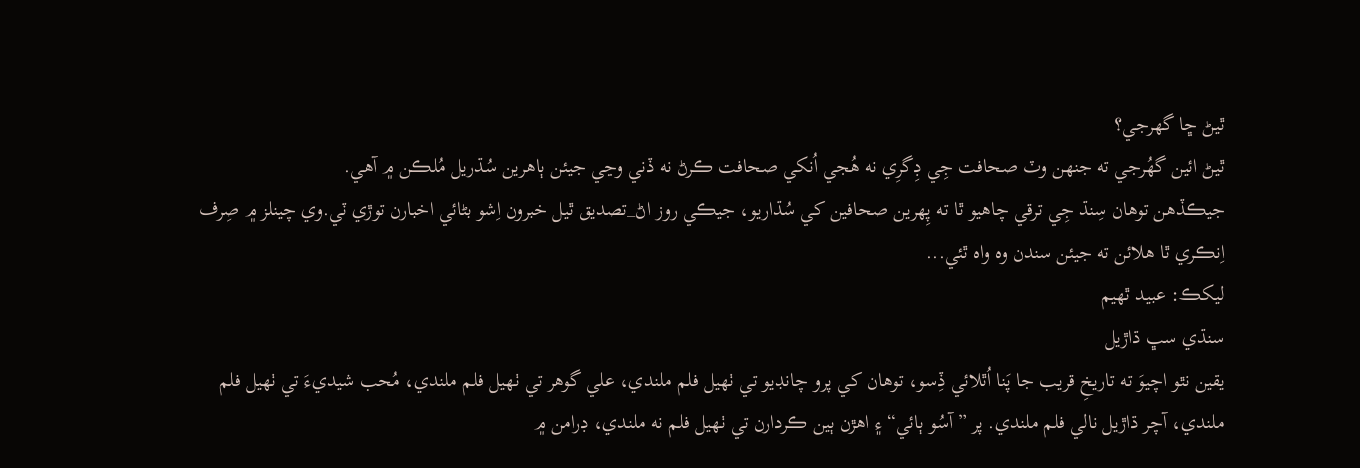ٿيڻ ڇا گھرجي؟
ٿيڻ ائين گھُرجي ته جنهن وٽ صحافت جِي ڊِگرِي نه هُجي اُنکي صحافت ڪرڻ نه ڏني وڃي جيئن ٻاهرين سُڌريل مُلڪن ۾ آهي.
جيڪڏهن توهان سِنڌ جِي ترقي چاهيو ٿا ته پِهرين صحافين کي سُڌاريو، جيڪي روز اڻ_تصديق ٿيل خبرون اِشو بڻائي اخبارن توڙي ٽي.وي چينلز ۾ صِرف اِنڪري ٿا هلائن ته جيئن سندن وه واه ٿئي...
ليکڪ: عبيد ٿهيم
سنڌي سڀ ڌاڙيل
يقين نٿو اچيوَ ته تاريخِ قريب جا پَنا اُٿلائي ڏِسو، توهان کي پرو چانڊيو تي ٺهيل فلم ملندي، علي گوهر تي ٺهيل فلم ملندي، مُحب شيديءَ تي ٺهيل فلم ملندي، آچر ڌاڙيل نالي فلم ملندي. پر ”آسُو ٻائي“ ۽ اهڙن ٻين ڪردارن تي ٺهيل فلم نه ملندي، ڊرامن ۾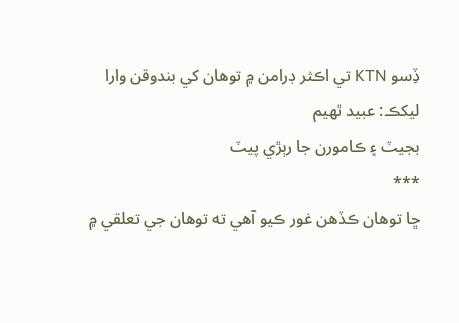ڏِسو KTN تي اڪثر ڊرامن ۾ توهان کي بندوقن وارا
ليکڪ: عبيد ٿهيم
بجيٽ ۽ ڪامورن جا رٻڙي پيٽ
***
ڇا توهان ڪڏهن غور ڪيو آهي ته توهان جي تعلقي ۾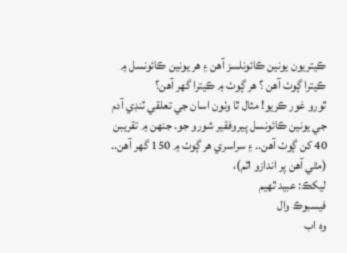ڪيتريون يونين ڪائونلسز آهن ۽ هر يونين ڪائونسل ۾ ڪيترا ڳوٺ آهن ؟ هر ڳوٺ ۾ ڪيترا گھر آهن؟
ٿورو غور ڪريو! مثال ٿا وٺون اسان جي تعلقي ٽنڊي آدم جي يونين ڪائونسل پيروفقير شورو جو. جنهن ۾ تقريبن 40 کن ڳوٺ آهن.. ۽ سراسري هر ڳوٺ ۾ 150 گھر آهن.. (مٿي آهن پر اندازو اٿم)،
ليکڪ: عبيد ٿهيم
فيسبوڪ وال
وہ اب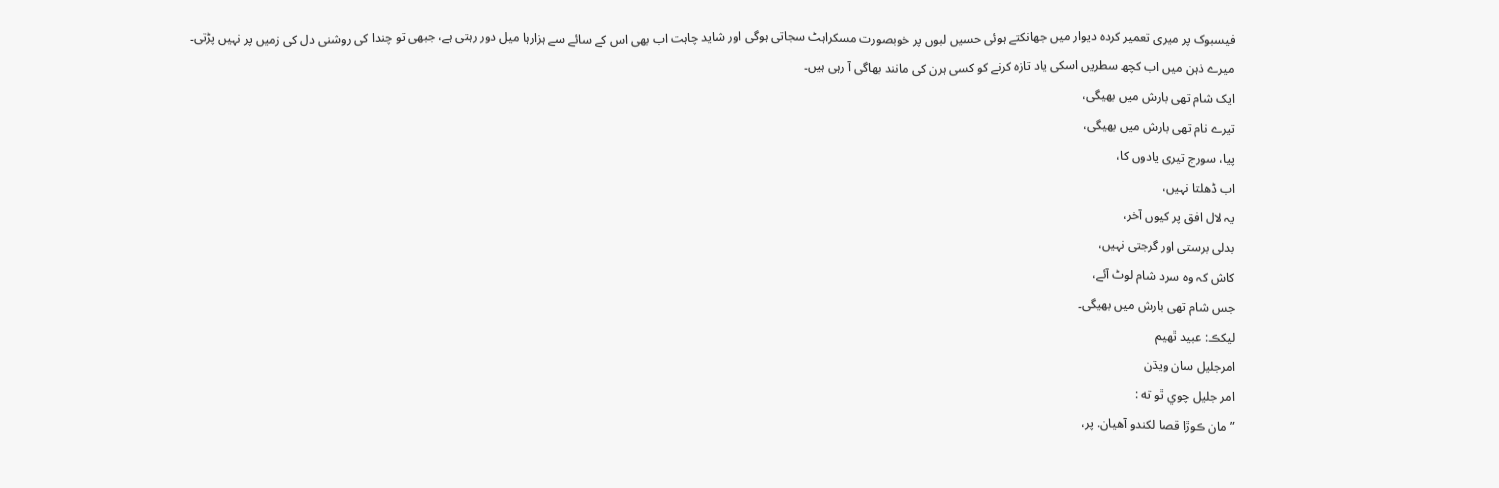فیسبوک پر میری تعمیر کردہ دیوار میں جھانکتے ہوئی حسیں لبوں پر خوبصورت مسکراہٹ سجاتی ہوگی اور شاید چاہت اب بھی اس کے سائے سے ہزارہا میل دور رہتی ہے، جبھی تو چندا کی روشنی دل کی زمیں پر نہیں پڑتی۔
میرے ذہن میں اب کچھ سطریں اسکی یاد تازہ کرنے کو کسی ہرن کی مانند بھاگی آ رہی ہیں۔
ایک شام تھی بارش میں بھیگی،
تیرے نام تھی بارش میں بھیگی،
پیا، سورج تیری یادوں کا،
اب ڈھلتا نہیں،
یہ لال افق پر کیوں آخر،
بدلی برستی اور گرجتی نہیں،
کاش کہ وہ سرد شام لوٹ آئے،
جس شام تھی بارش میں بھیگی۔
ليکڪ: عبيد ٿهيم
امرجليل سان ويڌن
امر جليل چوي ٿو ته :
” مان ڪوڙا قصا لکندو آهيان. پر،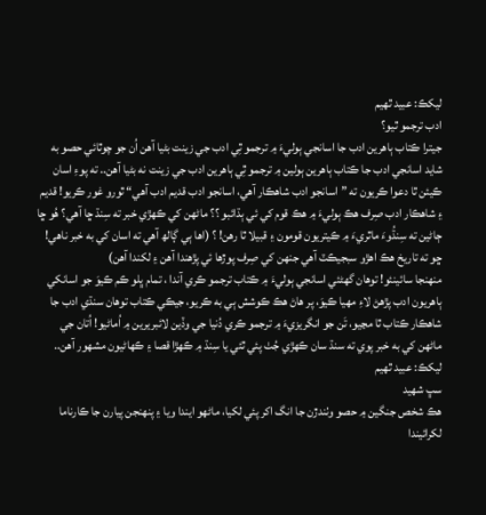ليکڪ: عبيد ٿهيم
ادب ترجمو ٿيو؟
جيترا ڪتاب ٻاهرين ادب جا اسانجي ٻوليءَ ۾ ترجمو ٿِي ادب جي زينت بڻيا آهن اُن جو چوٿائي حصو به شايد اسانجي ادب جا ڪتاب ٻاهرين ٻولين ۾ ترجمو ٿِي ٻاهرين ادب جي زينت نه بڻيا آهن.. ته پوءِ اسان ڪيئن ٿا دعوا ڪريون ته ”اسانجو ادب شاهڪار آهي، اسانجو ادب قديم ادب آهي“ ٿورو غور ڪريو! قديم ۽ شاهڪار ادب صِرف هڪ ٻوليءَ ۾ هڪ قوم کي ئي ٻڌائبو ؟؟ ماڻهن کي ڪهڙي خبر ته سِنڌ ڇا آهي؟ هُو ڇا ڄاڻين ته سِنڌُوءَ ماٿريءَ ۾ ڪيتريون قومون ۽ قبيلا ٿا رهن! ؟ (اها ٻي ڳالھ آهي ته اسان کي به خبر ناهي! ڇو ته تاريخ هڪ اهڙو سبجيڪٽ آهي جنهن کي صِرف پوڙها ئي پڙهندا آهن ۽ لکندا آهن)
منهنجا سائينئو! توهان گھڻئي اسانجي ٻوليءَ ۾ ڪتاب ترجمو ڪري آندا ، تمام ڀلو ڪم ڪيوَ جو اسانکي ٻاهريون ادب پڙهڻ لاءِ مهيا ڪيوَ، پر هاڻ هڪ ڪوشش ٻي به ڪريو، جيڪي ڪتاب توهان سنڌي ادب جا شاهڪار ڪتاب ٿا مڃيو، تَن جو انگريزيءَ ۾ ترجمو ڪري دُنيا جي وڏين لائبريرين ۾ اُماڻيو! اُتان جي ماڻهن کي به خبر پوي ته سنڌ سان ڪهڙي جُٺ پئي ٿئي يا سِنڌ ۾ ڪهڙا قصا ۽ ڪهاڻيون مشهور آهن..
ليکڪ: عبيد ٿهيم
سڀ شھيد
ھڪ شخص جنگين ۾ حصو وٺندڙن جا انگ اکر پئي لکيا، ماڻھو ايندا ويا ۽ پنھنجن پيارن جا ڪارناما لکرائيندا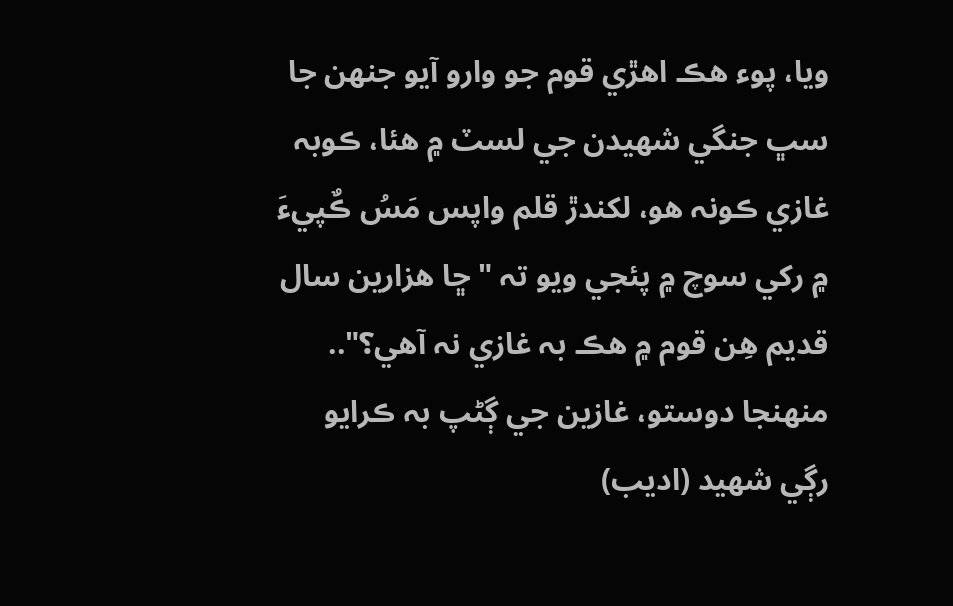ويا، پوء ھڪ اھڙي قوم جو وارو آيو جنھن جا سڀ جنگي شھيدن جي لسٽ ۾ ھئا، ڪوبہ غازي ڪونہ ھو، لکندڙ قلم واپس مَسُ ڪٌپيءَ ۾ رکي سوچ ۾ پئجي ويو تہ "ڇا ھزارين سال قديم ھِن قوم ۾ ھڪ بہ غازي نہ آھي؟"..
منھنجا دوستو، غازين جي ڳڻپ بہ ڪرايو رڳي شھيد (اديب)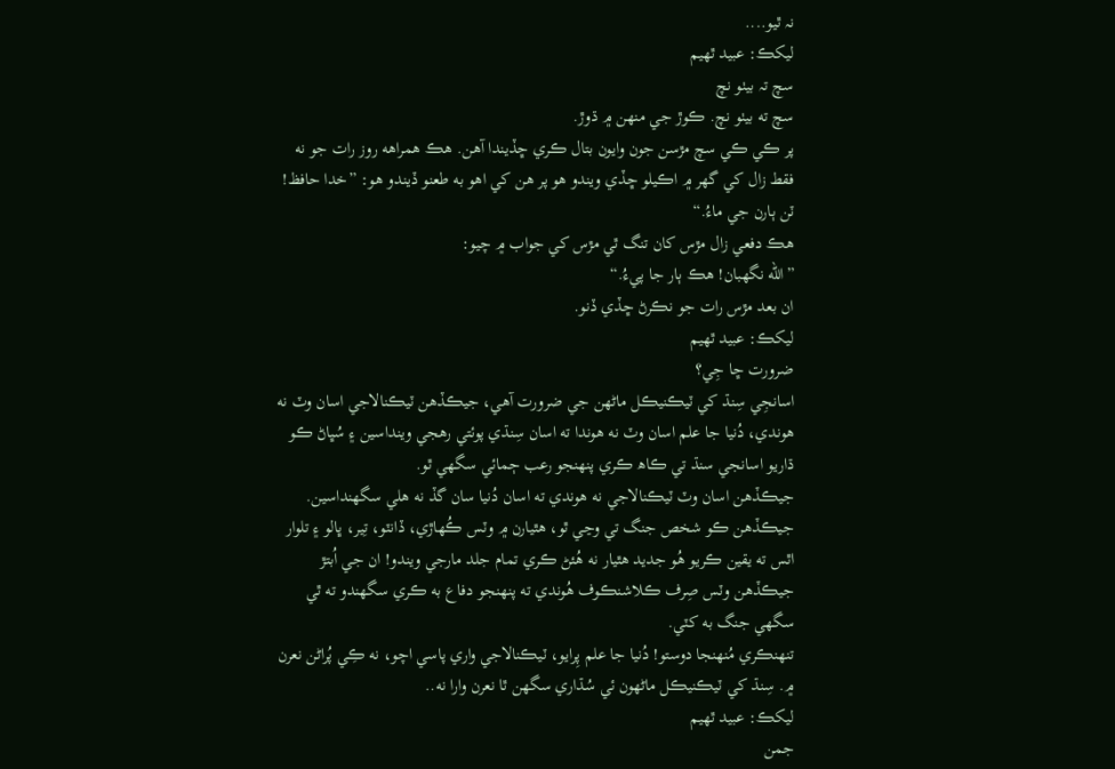نہ ٿيو....
ليکڪ: عبيد ٿهيم
سچ تہ بيٺو نچ
سچ ته بيٺو نچ. ڪوڙ جي منهن ۾ ڌوڙ.
پر ڪي ڪي سچ مڙسن جون وايون بتال ڪري ڇڏيندا آهن. هڪ همراهه روز رات جو نه فقط زال کي گهر ۾ اڪيلو ڇڏي ويندو هو پر هن کي اهو به طعنو ڏيندو هو: ”خدا حافظ! ٽن ٻارن جي ماءُ.“
هڪ دفعي زال مڙس کان تنگ ٿي مڙس کي جواب ۾ چيو:
”الله نگهبان! هڪ ٻار جا پيءُ.“
ان بعد مڙس رات جو نڪرڻ ڇڏي ڏنو.
ليکڪ: عبيد ٿهيم
ضرورت ڇا جِي؟
اسانجِي سِنڌ کي ٽيڪنيڪل ماڻهن جي ضرورت آهي، جيڪڏهن ٽيڪنالاجي اسان وٽ نه هوندي، دُنيا جا علم اسان وٽ نه هوندا ته اسان سِنڌي پوئتي رهجي وينداسين ۽ سُڀاڻ ڪو ڌاريو اسانجي سنڌ تي ڪاھ ڪري پنهنجو رعب ڄمائي سگهي ٿو.
جيڪڏهن اسان وٽ ٽيڪنالاجي نه هوندي ته اسان دُنيا سان گڏ نه هلي سگھنداسين. جيڪڏهن ڪو شخص جنگ تي وڃي ٿو، هٿيارن ۾ وٽس ڪُهاڙي، ڏانٽو، تِير، ڀالو ۽ تلوار اٿس ته يقين ڪريو هُو جديد هٿيار نه هُئڻ ڪري تمام جلد مارجي ويندو! ان جي اُبتڙ جيڪڏهن وٽس صِرف ڪلاشنڪوف هُوندي ته پنهنجو دفاع به ڪري سگھندو ته ٿي سگھي جنگ به کٽي.
تنهنڪري مُنهنجا دوستو! دُنيا جا علم پِرايو، ٽيڪنالاجي واري پاسي اچو، نه ڪِي پُراڻن نعرن ۾. سِنڌ کي ٽيڪنيڪل ماڻهون ئي سُڌاري سگھن ٿا نعرن وارا نه..
ليکڪ: عبيد ٿهيم
جمن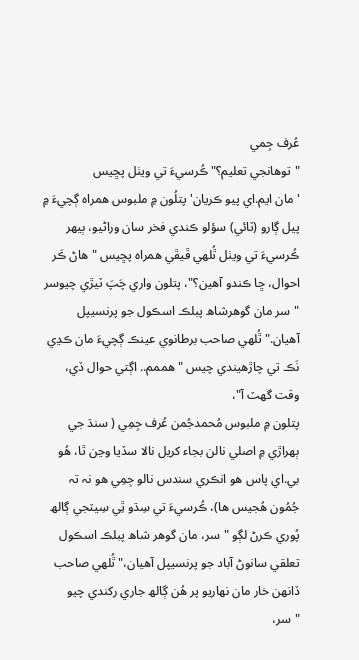عُرف جِمي
"توھانجي تعليم؟" ڪُرسيءَ تي ويٺل پڇيس
'مان ايم.اي پيو ڪريان' پتلُون ۾ ملبوس ھمراہ ڳچيءَ ۾ پيل ڳارو (ٽائي) سؤلو ڪندي فخر سان وراڻيو، ٻيھر ڪُرسيءَ تي ويٺل ٿُلھي ڦيڦي ھمراہ پڇيس "ھاڻ ڪَر احوال، ڇا ڪندو آھين؟"، پتلون واري چَپَ ٽيڙي چيوسر "سر مان گوھرشاھ پبلڪ اسڪول جو پرنسيپل آھيان." ٿُلھي صاحب برطانوي عينڪ ڳچيءَ مان ڪڍي نَڪ تي چاڙھيندي چيس "ھممم.. اڳتي حوال ڏي، وقت گھٽ آ"،
پتلون ۾ ملبوس مُحمدجُمن عُرف جِمِي ( سنڌ جي ٻھراڙي ۾ اصلي نالن بجاء کريل نالا سڏيا وڃن ٿا، ھُو بي.اي پاس ھو انڪري سندس نالو جِمِي ھو نہ تہ جُمُون ھُجيس ھا)، ڪُرسيءَ تي سِڌو ٿِي سِيٽجي ڳالھ پُوري ڪرڻ لڳو "سر، مان گوھر شاھ پبلڪ اسڪول تعلقي سانوڻ آباد جو پرنسيپل آھيان،" ٿُلھي صاحب ڏانھن خار مان نھاريو پر ھُن ڳالھ جاري رکندي چيو "سر،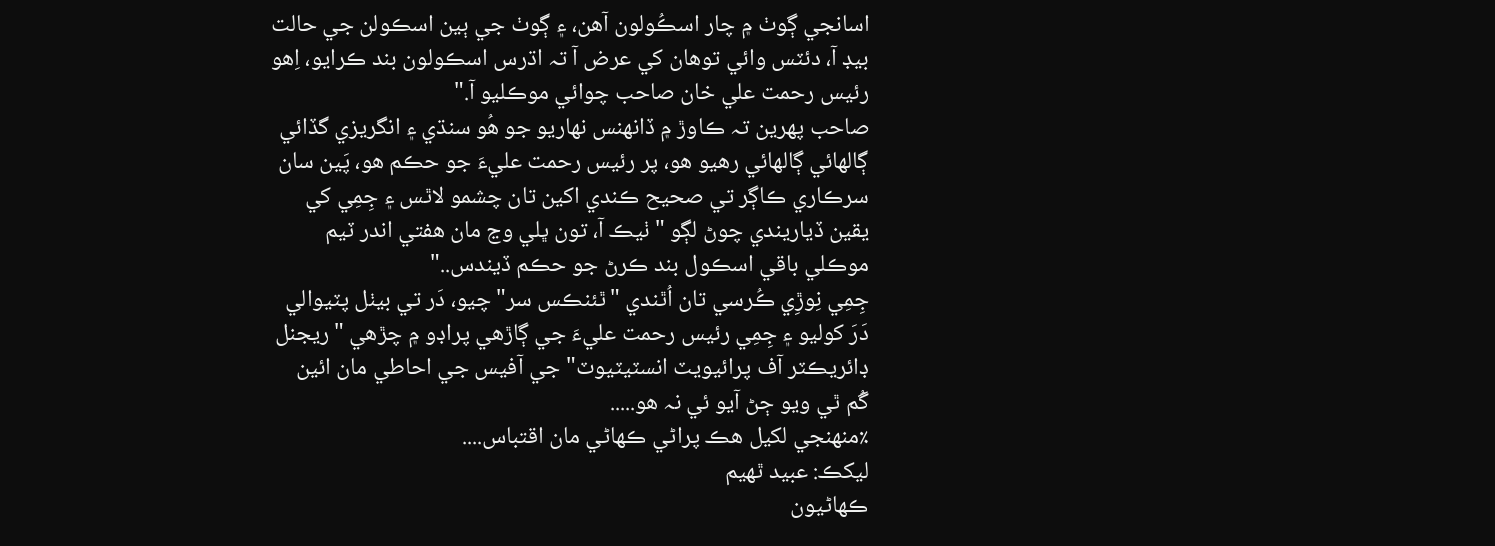اسانجي ڳوٺ ۾ چار اسڪُولون آھن، ۽ ڳوٺ جي ٻين اسڪولن جي حالت بيڊ آ، دئٽس وائي توھان کي عرض آ تہ اڌرس اسڪولون بند ڪرايو، اِھو رئيس رحمت علي خان صاحب چوائي موڪليو آ."
صاحب پھرين تہ ڪاوڙ ۾ ڏانھنس نھاريو جو ھُو سنڌي ۽ انگريزي گڏائي ڳالھائي ڳالھائي رھيو ھو، پر رئيس رحمت عليءَ جو حڪم ھو، پَين سان سرڪاري ڪاڳر تي صحيح ڪندي اکين تان چشمو لاٿس ۽ جِمِي کي يقين ڏياريندي چوڻ لڳو "ٺيڪ آ، تون ڀلي وڃ مان ھفتي اندر ٽيم موڪلي باقي اسڪول بند ڪرڻ جو حڪم ڏيندس.."
جِمِي نِوڙِي ڪُرسي تان اُٿندي "ٿئنڪس سر" چيو، دَر تي بيٺل پٽيوالي دَرَ کوليو ۽ جِمِي رئيس رحمت عليءَ جي ڳاڙھي پراڊو ۾ چڙھي "ريجنل ڊائريڪٽر آف پرائيويٽ انسٽيٽيوٽ" جي آفيس جي احاطي مان ائين گُم ٿي ويو ڄڻ آيو ئي نہ ھو.....
٪منھنجي لکيل ھڪ پراڻي ڪھاڻي مان اقتباس....
ليکڪ: عبيد ٿهيم
ڪھاڻيون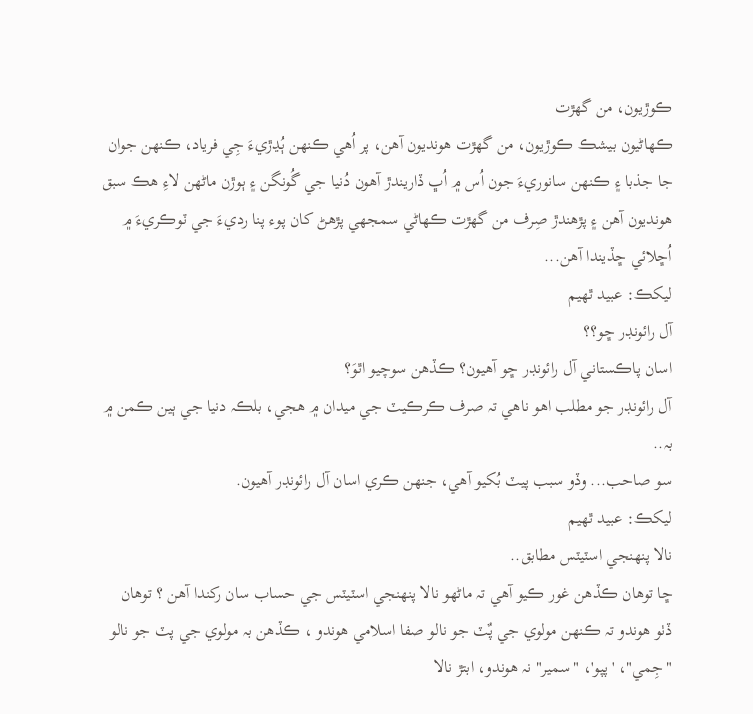ڪوڙيون، من گھڙت
ڪھاڻيون بيشڪ ڪوڙيون، من گھڙت ھونديون آھن، پر اُھي ڪنھن ٻُڍڙيءَ جِي فرياد، ڪنھن جوان جا جذبا ۽ ڪنھن سانوريءَ جون اُس ۾ اُڀ ڏاريندڙ آھون دُنيا جي گُونگن ۽ ٻوڙن ماڻھن لاءِ ھڪ سبق ھونديون آھن ۽ پڙھندڙ صِرف من گھڙت ڪھاڻي سمجھي پڙھڻ کان پوء پنا رديءَ جي ٽوڪريءَ ۾ اُڇلائي ڇڏيندا آھن...
ليکڪ: عبيد ٿهيم
آل رائونڊر ڇو؟؟
اسان پاڪستاني آل رائونڊر ڇو آھيون؟ ڪڏھن سوچيو اٿوَ؟
آل رائونڊر جو مطلب اھو ناھي تہ صرف ڪرڪيٽ جي ميدان ۾ ھجي، بلڪہ دنيا جي ٻين ڪمن ۾ بہ..
سو صاحب... وڏو سبب پيٽ بُکيو آھي، جنھن ڪري اسان آل رائونڊر آھيون.
ليکڪ: عبيد ٿهيم
نالا پنھنجي اسٽيٽس مطابق..
ڇا توھان ڪڏھن غور ڪيو آھي تہ ماڻھو نالا پنھنجي اسٽيٽس جي حساب سان رکندا آھن ؟ توھان ڏٺو ھوندو تہ ڪنھن مولوي جي پٌٽ جو نالو صفا اسلامي ھوندو ، ڪڏھن بہ مولوي جي پٽ جو نالو "جِمي"، 'پپو'، "سمير" نہ ھوندو، ابتڙ نالا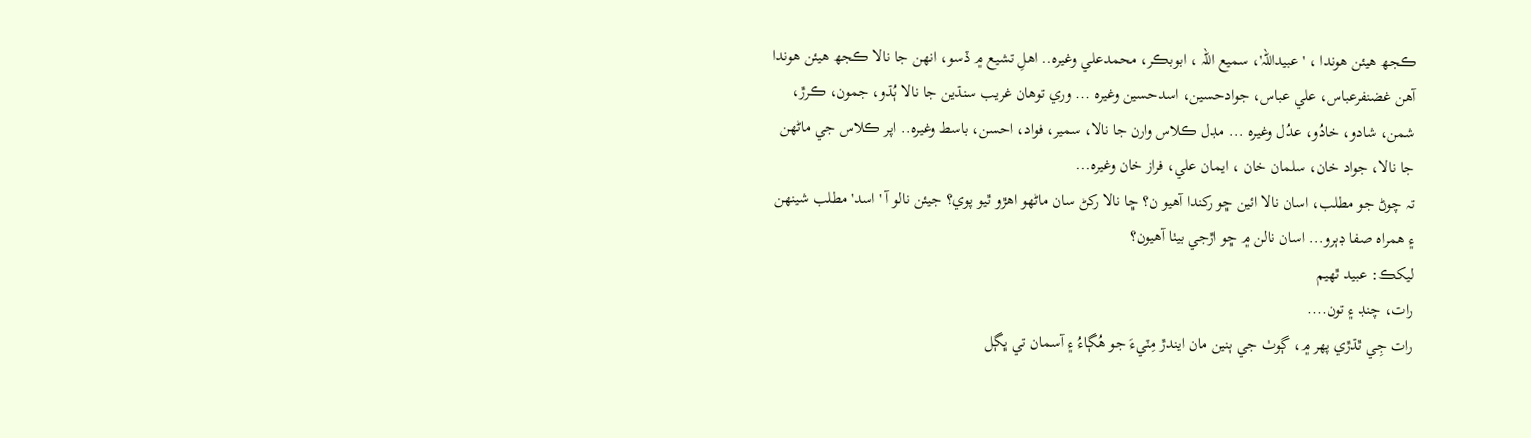ڪجھ ھيئن ھوندا ، 'عبيداللہ'، سميع اللہ ، ابوبڪر، محمدعلي وغيرہ.. اھلِ تشيع ۾ ڏسو، انھن جا نالا ڪجھ ھيئن ھوندا آھن غضنفرعباس، علي عباس، جوادحسين، اسدحسين وغيرہ ... وري توھان غريب سنڌين جا نالا ٻُڌو، جمون، ڪرڙ، شمن، شادو، خادُو، عدُل وغيرہ ... مڊل ڪلاس وارن جا نالا، سمير، فواد، احسن، باسط وغيرہ.. اپر ڪلاس جي ماڻھن جا نالا، جواد خان، سلمان خان ، ايمان علي، فراز خان وغيرہ...
تہ چوڻ جو مطلب، اسان نالا ائين ڇو رکندا آھيو ن؟ ڇا نالا رکڻ سان ماڻھو اھڙو ٿيو پوي؟ جيئن نالو آ 'اسد' مطلب شينھن ۽ ھمراہ صفا ڊٻرو... اسان نالن ۾ ڇو اڙجي بيٺا آھيون؟
ليکڪ: عبيد ٿهيم
رات، چنڊ ۽ تون....
رات جِي ٿڌڙي پھر ۾، ڳوٺ جي ٻنين مان ايندڙ مِٽيءَ جو ھُڳاءُ ۽ آسمان تي ڀڳل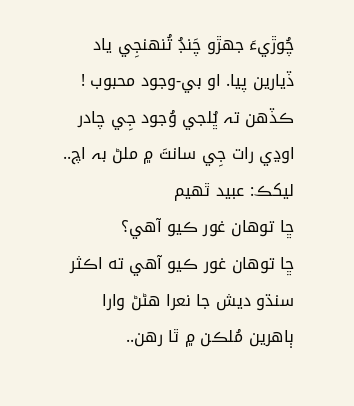چُوڙيءَ جھڙو چَنڊُ تُنھنجِي ياد ڏيارين پيا. او بي-وجود محبوب ! ڪڏھن تہ ڀُلجي وُجود جِي چادر اوڍي رات جِي سانتَ ۾ ملڻ بہ اچ..
ليکڪ: عبيد ٿهيم
ڇا توھان غور ڪيو آھي؟
ڇا توهان غور ڪيو آهي ته اڪثر سنڌو ديش جا نعرا هڻڻ وارا ٻاهرين مُلڪن ۾ ٿا رهن..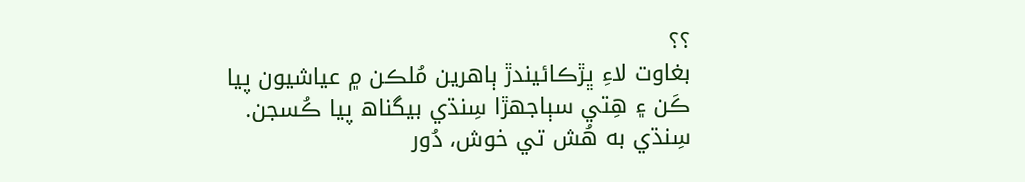؟؟
بغاوت لاءِ ڀڙڪائيندڙ ٻاهرين مُلڪن ۾ عياشيون پيا ڪَن ۽ هِتي سٻاجھڙا سِنڌي بيگناھ پيا ڪُسجن. سِنڌي به هُش تي خوش، دُور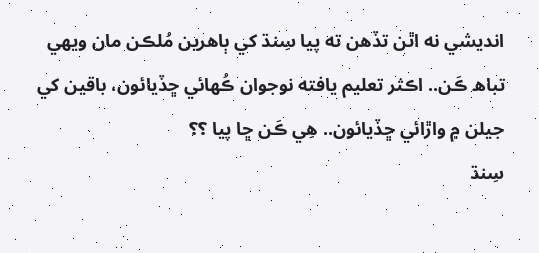انديشي نه اٿن تڏهن ته پيا سِنڌ کي ٻاهرين مُلڪن مان ويهي تباھ ڪَن.. اڪثر تعليم يافته نوجوان ڪُهائي ڇڏيائون، باقين کي جيلن ۾ واڙائي ڇڏيائون.. هِي ڪَن ڇا پيا ؟؟
سِنڌ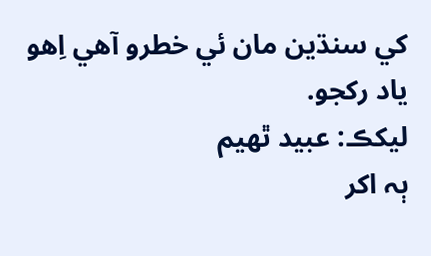کي سنڌين مان ئي خطرو آهي اِهو ياد رکجو.
ليکڪ: عبيد ٿهيم
ٻہ اکر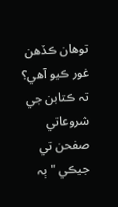توھان ڪڏھن غور ڪيو آھي؟
تہ ڪتابن جي شروعاتي صفحن تي جيڪي "ٻہ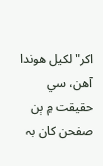اکر" لکيل ھوندا آھن، سي حقيقت ۾ ٻن صفحن کان بہ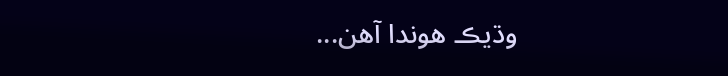وڌيڪ ھوندا آھن...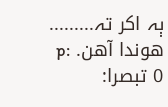ٻہ اکر تہ......... ھوندا آھن. :p
0 تبصرا: